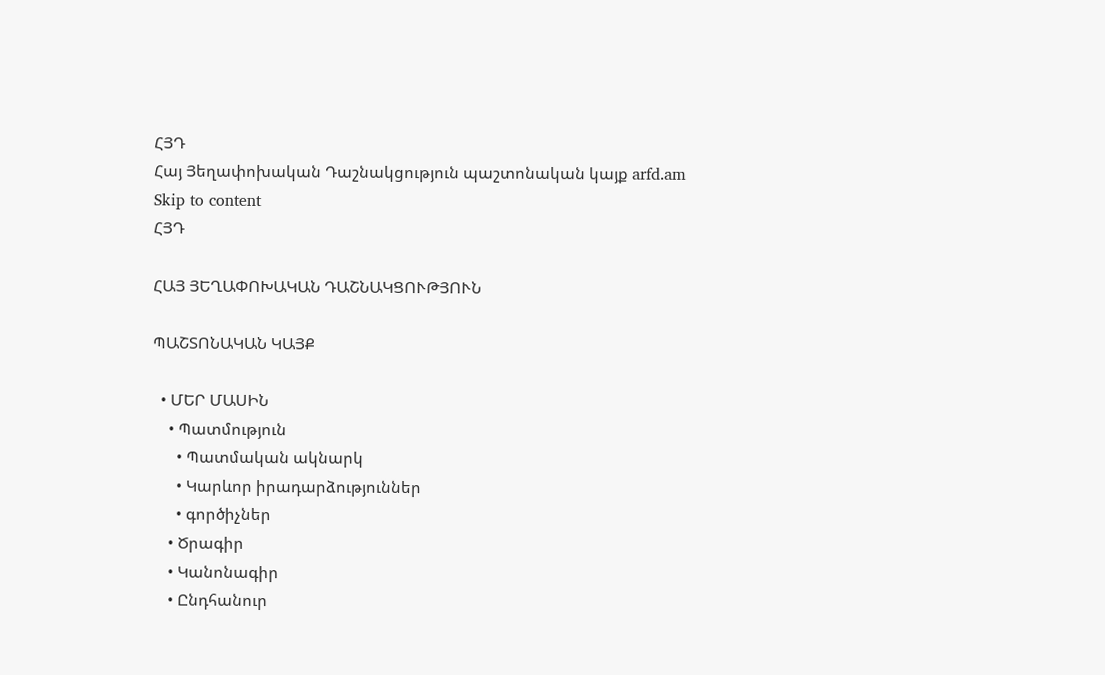ՀՅԴ
Հայ Յեղափոխական Դաշնակցություն պաշտոնական կայք arfd.am
Skip to content
ՀՅԴ

ՀԱՅ ՅԵՂԱՓՈԽԱԿԱՆ ԴԱՇՆԱԿՑՈՒԹՅՈՒՆ

ՊԱՇՏՈՆԱԿԱՆ ԿԱՅՔ

  • ՄԵՐ ՄԱՍԻՆ
    • Պատմություն
      • Պատմական ակնարկ
      • Կարևոր իրադարձություններ
      • գործիչներ
    • Ծրագիր
    • Կանոնագիր
    • Ընդհանուր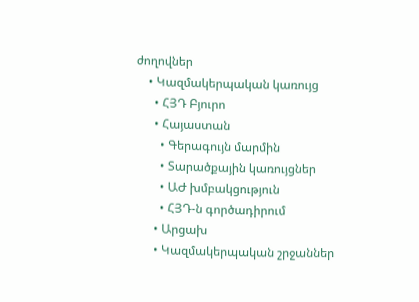ժողովներ
    • Կազմակերպական կառույց
      • ՀՅԴ Բյուրո
      • Հայաստան
        • Գերագույն մարմին
        • Տարածքային կառույցներ
        • ԱԺ խմբակցություն
        • ՀՅԴ-ն գործադիրում
      • Արցախ
      • Կազմակերպական շրջաններ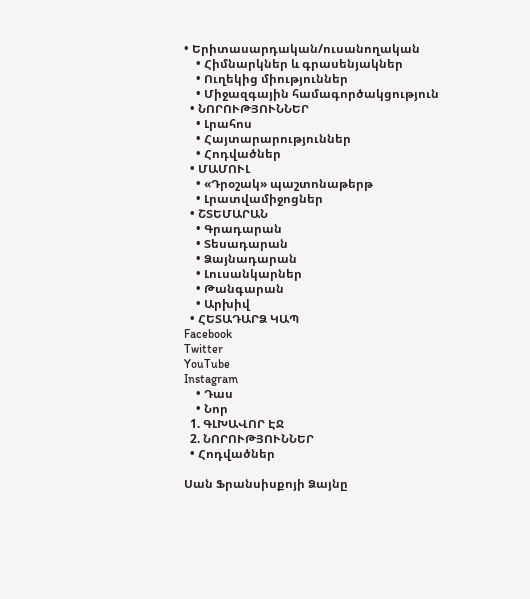• Երիտասարդական/ուսանողական
    • Հիմնարկներ և գրասենյակներ
    • Ուղեկից միություններ
    • Միջազգային համագործակցություն
  • ՆՈՐՈՒԹՅՈՒՆՆԵՐ
    • Լրահոս
    • Հայտարարություններ
    • Հոդվածներ
  • ՄԱՄՈՒԼ
    • «Դրօշակ» պաշտոնաթերթ
    • Լրատվամիջոցներ
  • ՇՏԵՄԱՐԱՆ
    • Գրադարան
    • Տեսադարան
    • Ձայնադարան
    • Լուսանկարներ
    • Թանգարան
    • Արխիվ
  • ՀԵՏԱԴԱՐՁ ԿԱՊ
Facebook
Twitter
YouTube
Instagram
    • Դաս
    • Նոր
  1. ԳԼԽԱՎՈՐ ԷՋ
  2. ՆՈՐՈՒԹՅՈՒՆՆԵՐ
  • Հոդվածներ

Սան Ֆրանսիսքոյի Ձայնը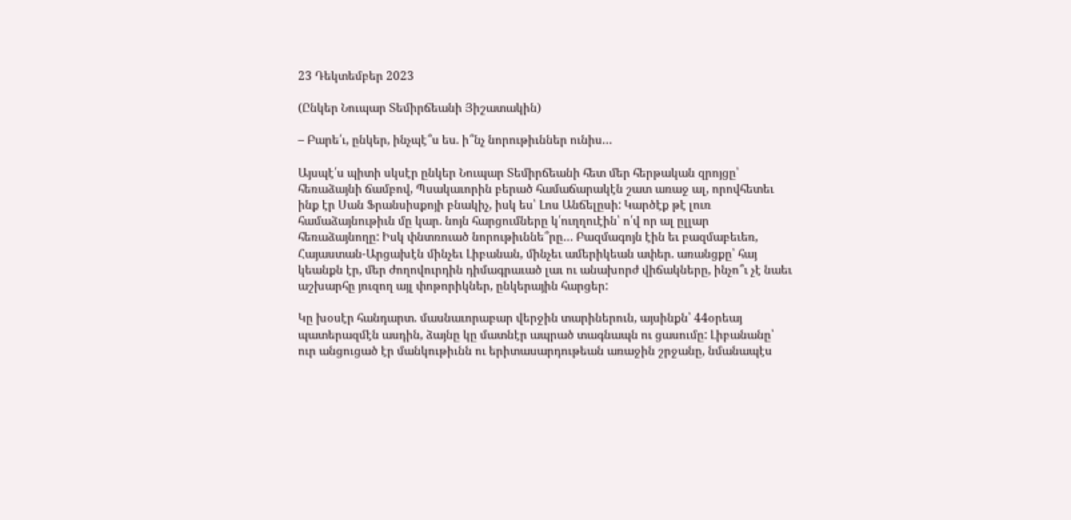23 Դեկտեմբեր 2023

(Ընկեր Նուպար Տեմիրճեանի Յիշատակին)

– Բարե՛ւ, ընկեր, ինչպէ՞ս ես. ի՞նչ նորութիւններ ունիս…

Այսպէ՛ս պիտի սկսէր ընկեր Նուպար Տեմիրճեանի հետ մեր հերթական զրոյցը՝ հեռաձայնի ճամբով, Պսակաւորին բերած համաճարակէն շատ առաջ ալ, որովհետեւ ինք էր Սան Ֆրանսիսքոյի բնակիչ, իսկ ես՝ Լոս Անճելըսի: Կարծէք թէ լուռ համաձայնութիւն մը կար. նոյն հարցումները կ՛ուղղուէին՝ ո՛վ որ ալ ըլլար հեռաձայնողը: Իսկ փնտռուած նորութիւննե՞րը… Բազմագոյն էին եւ բազմաբեւեռ, Հայաստան-Արցախէն մինչեւ Լիբանան, մինչեւ ամերիկեան ափեր. առանցքը՝ հայ կեանքն էր, մեր ժողովուրդին դիմագրաւած լաւ ու անախորժ վիճակները, ինչո՞ւ չէ նաեւ աշխարհը յուզող այլ փոթորիկներ, ընկերային հարցեր:

Կը խօսէր հանդարտ. մասնաւորաբար վերջին տարիներուն, այսինքն՝ 44օրեայ պատերազմէն ասդին, ձայնը կը մատնէր ապրած տագնապն ու ցասումը: Լիբանանը՝ ուր անցուցած էր մանկութիւնն ու երիտասարդութեան առաջին շրջանը, նմանապէս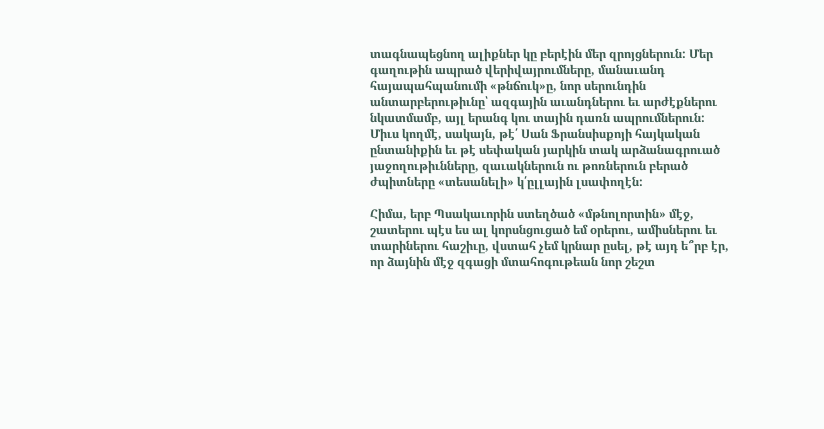տագնապեցնող ալիքներ կը բերէին մեր զրոյցներուն: Մեր գաղութին ապրած վերիվայրումները, մանաւանդ հայապահպանումի «թնճուկ»ը, նոր սերունդին անտարբերութիւնը՝ ազգային աւանդներու եւ արժէքներու նկատմամբ, այլ երանգ կու տային դառն ապրումներուն: Միւս կողմէ, սակայն, թէ՛ Սան Ֆրանսիսքոյի հայկական ընտանիքին եւ թէ սեփական յարկին տակ արձանագրուած յաջողութիւնները, զաւակներուն ու թոռներուն բերած ժպիտները «տեսանելի» կ՛ըլլային լսափողէն:

Հիմա, երբ Պսակաւորին ստեղծած «մթնոլորտին» մէջ, շատերու պէս ես ալ կորսնցուցած եմ օրերու, ամիսներու եւ տարիներու հաշիւը, վստահ չեմ կրնար ըսել, թէ այդ ե՞րբ էր, որ ձայնին մէջ զգացի մտահոգութեան նոր շեշտ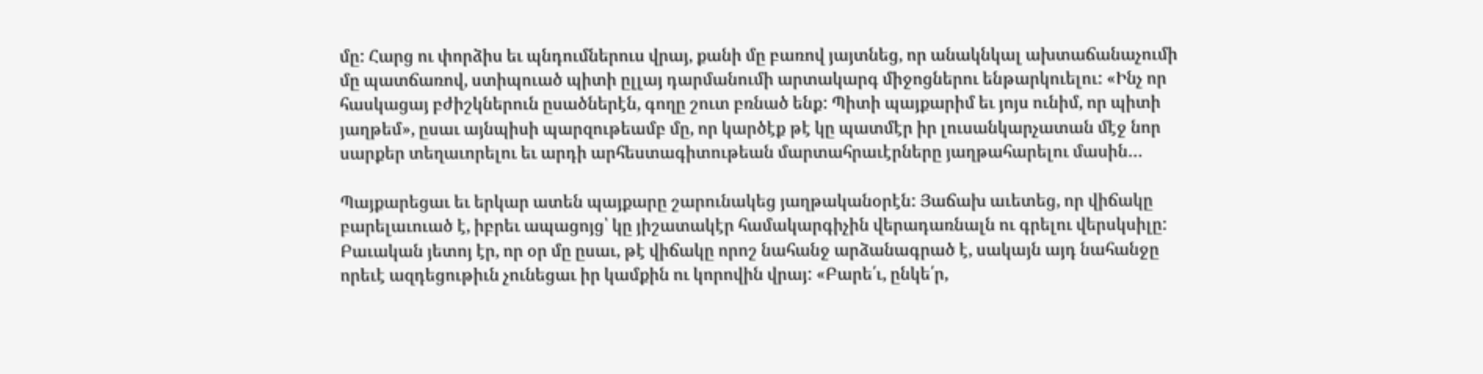մը: Հարց ու փորձիս եւ պնդումներուս վրայ, քանի մը բառով յայտնեց, որ անակնկալ ախտաճանաչումի մը պատճառով, ստիպուած պիտի ըլլայ դարմանումի արտակարգ միջոցներու ենթարկուելու: «Ինչ որ հասկացայ բժիշկներուն ըսածներէն, գողը շուտ բռնած ենք: Պիտի պայքարիմ եւ յոյս ունիմ, որ պիտի յաղթեմ», ըսաւ այնպիսի պարզութեամբ մը, որ կարծէք թէ կը պատմէր իր լուսանկարչատան մէջ նոր սարքեր տեղաւորելու եւ արդի արհեստագիտութեան մարտահրաւէրները յաղթահարելու մասին…

Պայքարեցաւ եւ երկար ատեն պայքարը շարունակեց յաղթականօրէն: Յաճախ աւետեց, որ վիճակը բարելաւուած է, իբրեւ ապացոյց՝ կը յիշատակէր համակարգիչին վերադառնալն ու գրելու վերսկսիլը: Բաւական յետոյ էր, որ օր մը ըսաւ, թէ վիճակը որոշ նահանջ արձանագրած է, սակայն այդ նահանջը որեւէ ազդեցութիւն չունեցաւ իր կամքին ու կորովին վրայ: «Բարե՛ւ, ընկե՛ր,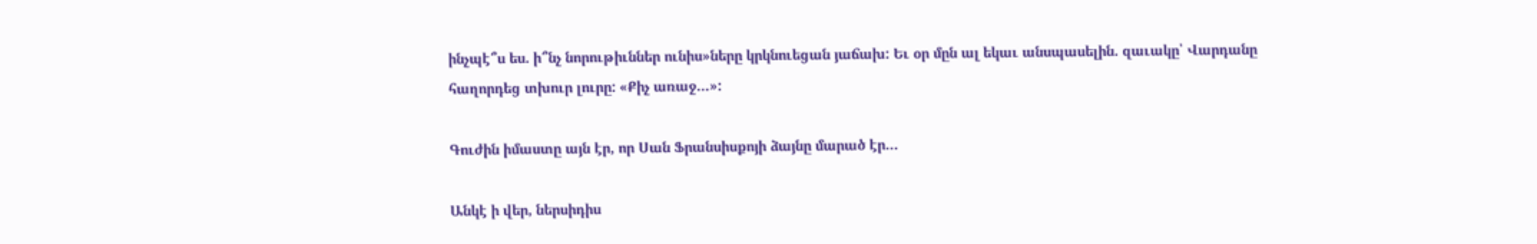ինչպէ՞ս ես. ի՞նչ նորութիւններ ունիս»ները կրկնուեցան յաճախ: Եւ օր մըն ալ եկաւ անսպասելին. զաւակը՝ Վարդանը հաղորդեց տխուր լուրը: «Քիչ առաջ…»:

Գուժին իմաստը այն էր, որ Սան Ֆրանսիսքոյի ձայնը մարած էր…

Անկէ ի վեր, ներսիդիս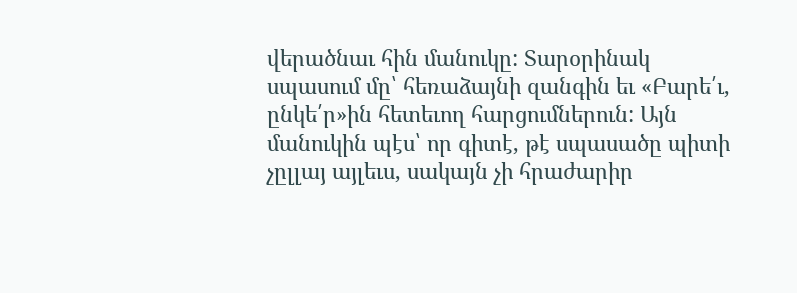վերածնաւ հին մանուկը: Տարօրինակ սպասում մը՝ հեռաձայնի զանգին եւ «Բարե՛ւ, ընկե՛ր»ին հետեւող հարցումներուն: Այն մանուկին պէս՝ որ գիտէ, թէ սպասածը պիտի չըլլայ այլեւս, սակայն չի հրաժարիր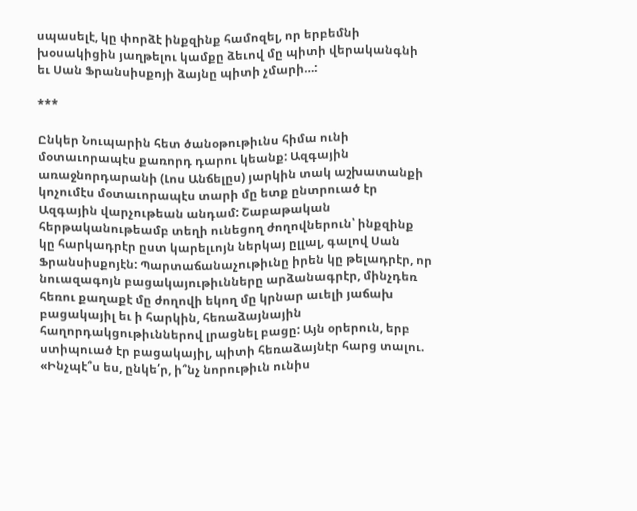սպասելէ, կը փորձէ ինքզինք համոզել, որ երբեմնի խօսակիցին յաղթելու կամքը ձեւով մը պիտի վերականգնի եւ Սան Ֆրանսիսքոյի ձայնը պիտի չմարի…:

***

Ընկեր Նուպարին հետ ծանօթութիւնս հիմա ունի մօտաւորապէս քառորդ դարու կեանք: Ազգային առաջնորդարանի (Լոս Անճելըս) յարկին տակ աշխատանքի կոչումէս մօտաւորապէս տարի մը ետք ընտրուած էր Ազգային վարչութեան անդամ: Շաբաթական հերթականութեամբ տեղի ունեցող ժողովներուն՝ ինքզինք կը հարկադրէր ըստ կարելւոյն ներկայ ըլլալ, գալով Սան Ֆրանսիսքոյէն: Պարտաճանաչութիւնը իրեն կը թելադրէր, որ նուազագոյն բացակայութիւնները արձանագրէր, մինչդեռ հեռու քաղաքէ մը ժողովի եկող մը կրնար աւելի յաճախ բացակայիլ եւ ի հարկին, հեռաձայնային հաղորդակցութիւններով լրացնել բացը: Այն օրերուն, երբ ստիպուած էր բացակայիլ, պիտի հեռաձայնէր հարց տալու. «Ինչպէ՞ս ես, ընկե՛ր, ի՞նչ նորութիւն ունիս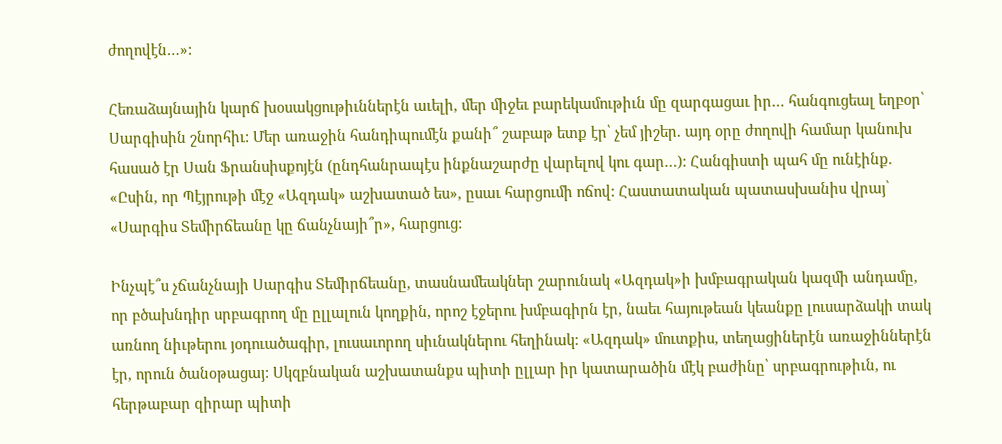ժողովէն…»:

Հեռաձայնային կարճ խօսակցութիւններէն աւելի, մեր միջեւ բարեկամութիւն մը զարգացաւ իր… հանգուցեալ եղբօր՝ Սարգիսին շնորհիւ: Մեր առաջին հանդիպումէն քանի՞ շաբաթ ետք էր՝ չեմ յիշեր. այդ օրը ժողովի համար կանուխ հասած էր Սան Ֆրանսիսքոյէն (ընդհանրապէս ինքնաշարժը վարելով կու գար…): Հանգիստի պահ մը ունէինք. «Ըսին, որ Պէյրութի մէջ «Ազդակ» աշխատած ես», ըսաւ հարցումի ոճով: Հաստատական պատասխանիս վրայ՝ «Սարգիս Տեմիրճեանը կը ճանչնայի՞ր», հարցուց:

Ինչպէ՞ս չճանչնայի Սարգիս Տեմիրճեանը, տասնամեակներ շարունակ «Ազդակ»ի խմբագրական կազմի անդամը, որ բծախնդիր սրբագրող մը ըլլալուն կողքին, որոշ էջերու խմբագիրն էր, նաեւ հայութեան կեանքը լուսարձակի տակ առնող նիւթերու յօդուածագիր, լուսաւորող սիւնակներու հեղինակ: «Ազդակ» մուտքիս, տեղացիներէն առաջիններէն էր, որուն ծանօթացայ: Սկզբնական աշխատանքս պիտի ըլլար իր կատարածին մէկ բաժինը՝ սրբագրութիւն, ու հերթաբար զիրար պիտի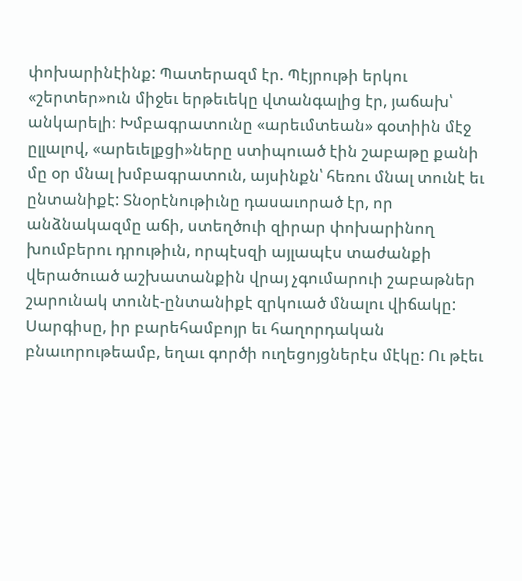փոխարինէինք: Պատերազմ էր. Պէյրութի երկու «շերտեր»ուն միջեւ երթեւեկը վտանգալից էր, յաճախ՝ անկարելի։ Խմբագրատունը «արեւմտեան» գօտիին մէջ ըլլալով, «արեւելքցի»ները ստիպուած էին շաբաթը քանի մը օր մնալ խմբագրատուն, այսինքն՝ հեռու մնալ տունէ եւ ընտանիքէ: Տնօրէնութիւնը դասաւորած էր, որ անձնակազմը աճի, ստեղծուի զիրար փոխարինող խումբերու դրութիւն, որպէսզի այլապէս տաժանքի վերածուած աշխատանքին վրայ չգումարուի շաբաթներ շարունակ տունէ-ընտանիքէ զրկուած մնալու վիճակը: Սարգիսը, իր բարեհամբոյր եւ հաղորդական բնաւորութեամբ, եղաւ գործի ուղեցոյցներէս մէկը: Ու թէեւ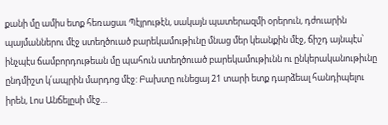քանի մը ամիս ետք հեռացաւ Պէյրութէն, սակայն պատերազմի օրերուն, դժուարին պայմաններու մէջ ստեղծուած բարեկամութիւնը մնաց մեր կեանքին մէջ, ճիշդ այնպէս՝ ինչպէս ճամբորդութեան մը պահուն ստեղծուած բարեկամութիւնն ու ընկերականութիւնը ընդմիշտ կ՛ապրին մարդոց մէջ: Բախտը ունեցայ 21 տարի ետք դարձեալ հանդիպելու իրեն, Լոս Անճելըսի մէջ…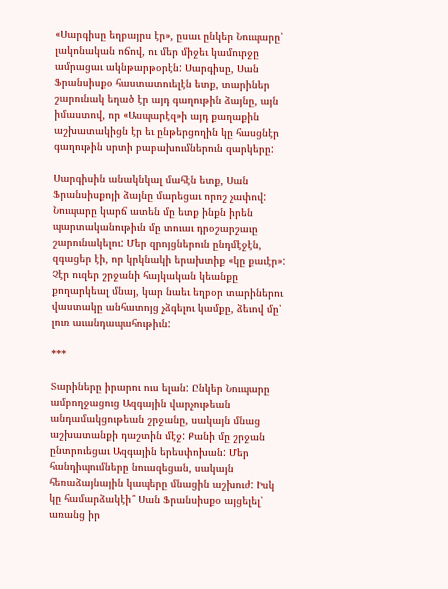«Սարգիսը եղբայրս էր», ըսաւ ընկեր Նուպարը՝ լակոնական ոճով, ու մեր միջեւ կամուրջը ամրացաւ ակնթարթօրէն: Սարգիսը, Սան Ֆրանսիսքօ հաստատուելէն ետք, տարիներ շարունակ եղած էր այդ գաղութին ձայնը, այն իմաստով, որ «Ասպարէզ»ի այդ քաղաքին աշխատակիցն էր եւ ընթերցողին կը հասցնէր գաղութին սրտի բաբախումներուն զարկերը:

Սարգիսին անակնկալ մահէն ետք, Սան Ֆրանսիսքոյի ձայնը մարեցաւ որոշ չափով: Նուպարը կարճ ատեն մը ետք ինքն իրեն պարտականութիւն մը տուաւ դրօշարշաւը շարունակելու: Մեր զրոյցներուն ընդմէջէն, զգացեր էի, որ կրկնակի երախտիք «կը քաւէր»: Չէր ուզեր շրջանի հայկական կեանքը քողարկեալ մնայ, կար նաեւ եղբօր տարիներու վաստակը անհատոյց չձգելու կամքը, ձեւով մը՝ լուռ աւանդապահութիւն:

***

Տարիները իրարու ուս ելան: Ընկեր Նուպարը ամբողջացուց Ազգային վարչութեան անդամակցութեան շրջանը, սակայն մնաց աշխատանքի դաշտին մէջ: Քանի մը շրջան ընտրուեցաւ Ազգային երեսփոխան: Մեր հանդիպումները նուազեցան, սակայն հեռաձայնային կապերը մնացին աշխուժ: Իսկ կը համարձակէի՞ Սան Ֆրանսիսքօ այցելել՝ առանց իր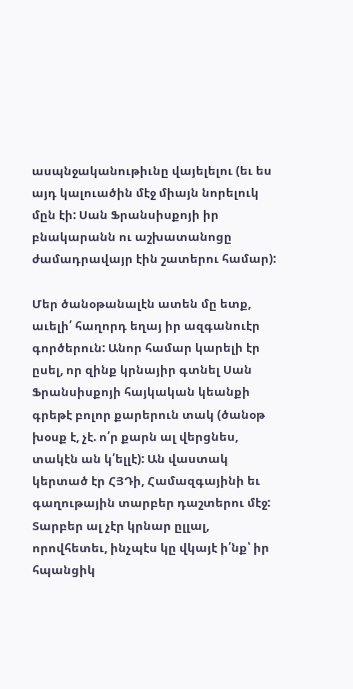ասպնջականութիւնը վայելելու (եւ ես այդ կալուածին մէջ միայն նորելուկ մըն էի: Սան Ֆրանսիսքոյի իր բնակարանն ու աշխատանոցը ժամադրավայր էին շատերու համար):

Մեր ծանօթանալէն ատեն մը ետք, աւելի՛ հաղորդ եղայ իր ազգանուէր գործերուն: Անոր համար կարելի էր ըսել, որ զինք կրնայիր գտնել Սան Ֆրանսիսքոյի հայկական կեանքի գրեթէ բոլոր քարերուն տակ (ծանօթ խօսք է, չէ. ո՛ր քարն ալ վերցնես, տակէն ան կ՛ելլէ): Ան վաստակ կերտած էր ՀՅԴի, Համազգայինի եւ գաղութային տարբեր դաշտերու մէջ: Տարբեր ալ չէր կրնար ըլլալ, որովհետեւ, ինչպէս կը վկայէ ի՛նք՝ իր հպանցիկ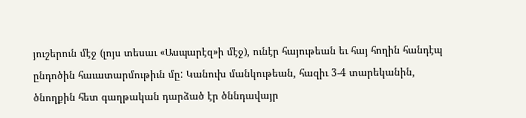յուշերուն մէջ (լոյս տեսաւ «Ասպարէզ»ի մէջ), ունէր հայութեան եւ հայ հողին հանդէպ ընդոծին հաւատարմութիւն մը: Կանուխ մանկութեան, հազիւ 3-4 տարեկանին, ծնողքին հետ գաղթական դարձած էր ծննդավայր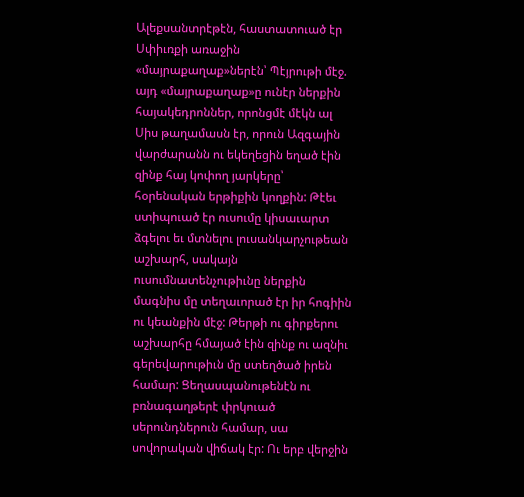Ալեքսանտրէթէն, հաստատուած էր Սփիւռքի առաջին «մայրաքաղաք»ներէն՝ Պէյրութի մէջ. այդ «մայրաքաղաք»ը ունէր ներքին հայակեդրոններ, որոնցմէ մէկն ալ Սիս թաղամասն էր, որուն Ազգային վարժարանն ու եկեղեցին եղած էին զինք հայ կոփող յարկերը՝ հօրենական երթիքին կողքին: Թէեւ ստիպուած էր ուսումը կիսաւարտ ձգելու եւ մտնելու լուսանկարչութեան աշխարհ, սակայն ուսումնատենչութիւնը ներքին մագնիս մը տեղաւորած էր իր հոգիին ու կեանքին մէջ: Թերթի ու գիրքերու աշխարհը հմայած էին զինք ու ազնիւ գերեվարութիւն մը ստեղծած իրեն համար: Ցեղասպանութենէն ու բռնագաղթերէ փրկուած սերունդներուն համար, սա սովորական վիճակ էր: Ու երբ վերջին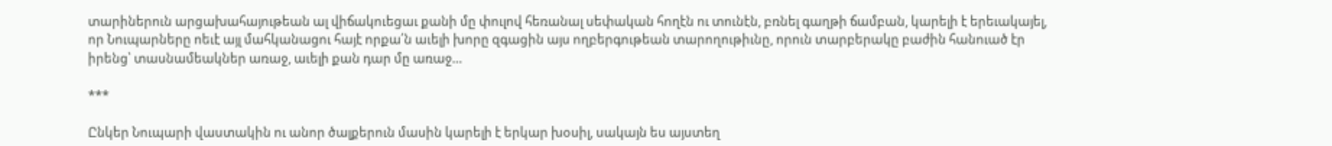տարիներուն արցախահայութեան ալ վիճակուեցաւ քանի մը փուլով հեռանալ սեփական հողէն ու տունէն, բռնել գաղթի ճամբան, կարելի է երեւակայել, որ Նուպարները ոեւէ այլ մահկանացու հայէ որքա՛ն աւելի խորը զգացին այս ողբերգութեան տարողութիւնը, որուն տարբերակը բաժին հանուած էր իրենց՝ տասնամեակներ առաջ, աւելի քան դար մը առաջ…

***

Ընկեր Նուպարի վաստակին ու անոր ծալքերուն մասին կարելի է երկար խօսիլ, սակայն ես այստեղ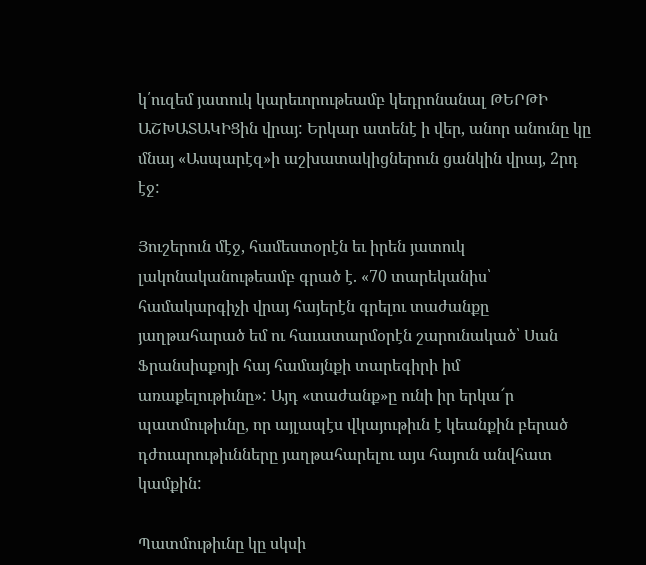կ՛ուզեմ յատուկ կարեւորութեամբ կեդրոնանալ ԹԵՐԹԻ ԱՇԽԱՏԱԿԻՑին վրայ: Երկար ատենէ ի վեր, անոր անունը կը մնայ «Ասպարէզ»ի աշխատակիցներուն ցանկին վրայ, 2րդ էջ:

Յուշերուն մէջ, համեստօրէն եւ իրեն յատուկ լակոնականութեամբ գրած է. «70 տարեկանիս՝ համակարգիչի վրայ հայերէն գրելու տաժանքը յաղթահարած եմ ու հաւատարմօրէն շարունակած՝ Սան Ֆրանսիսքոյի հայ համայնքի տարեգիրի իմ առաքելութիւնը»: Այդ «տաժանք»ը ունի իր երկա՜ր պատմութիւնը, որ այլապէս վկայութիւն է կեանքին բերած դժուարութիւնները յաղթահարելու այս հայուն անվհատ կամքին:

Պատմութիւնը կը սկսի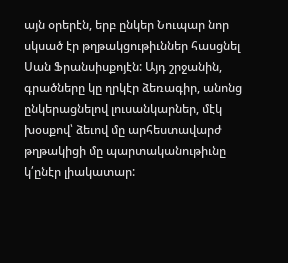այն օրերէն, երբ ընկեր Նուպար նոր սկսած էր թղթակցութիւններ հասցնել Սան Ֆրանսիսքոյէն: Այդ շրջանին, գրածները կը ղրկէր ձեռագիր, անոնց ընկերացնելով լուսանկարներ, մէկ խօսքով՝ ձեւով մը արհեստավարժ թղթակիցի մը պարտականութիւնը կ՛ընէր լիակատար: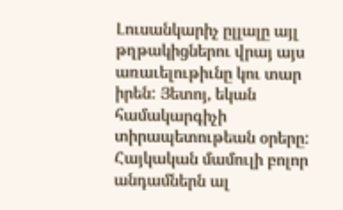Լուսանկարիչ ըլլալը այլ թղթակիցներու վրայ այս առաւելութիւնը կու տար իրեն: Յետոյ, եկան համակարգիչի տիրապետութեան օրերը: Հայկական մամուլի բոլոր անդամներն ալ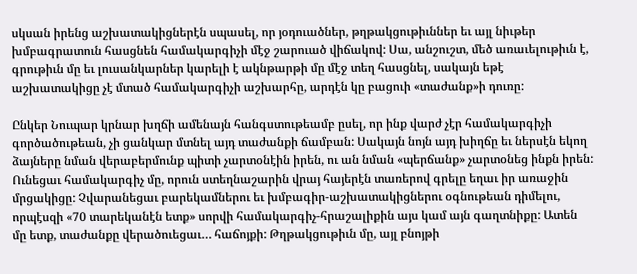սկսան իրենց աշխատակիցներէն սպասել, որ յօդուածներ, թղթակցութիւններ եւ այլ նիւթեր խմբագրատուն հասցնեն համակարգիչի մէջ շարուած վիճակով: Սա, անշուշտ, մեծ առաւելութիւն է, գրութիւն մը եւ լուսանկարներ կարելի է ակնթարթի մը մէջ տեղ հասցնել, սակայն եթէ աշխատակիցը չէ մտած համակարգիչի աշխարհը, արդէն կը բացուի «տաժանք»ի դուռը:

Ընկեր Նուպար կրնար խղճի ամենայն հանգստութեամբ ըսել, որ ինք վարժ չէր համակարգիչի գործածութեան, չի ցանկար մտնել այդ տաժանքի ճամբան: Սակայն նոյն այդ խիղճը եւ ներսէն եկող ձայները նման վերաբերմունք պիտի չարտօնէին իրեն, ու ան նման «պերճանք» չարտօնեց ինքն իրեն: Ունեցաւ համակարգիչ մը, որուն ստեղնաշարին վրայ հայերէն տառերով գրելը եղաւ իր առաջին մրցակիցը: Չվարանեցաւ բարեկամներու եւ խմբագիր-աշխատակիցներու օգնութեան դիմելու, որպէսզի «70 տարեկանէն ետք» սորվի համակարգիչ-հրաշալիքին այս կամ այն գաղտնիքը: Ատեն մը ետք, տաժանքը վերածուեցաւ… հաճոյքի: Թղթակցութիւն մը, այլ բնոյթի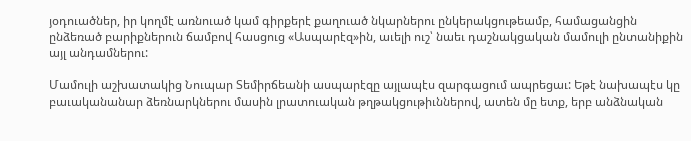յօդուածներ, իր կողմէ առնուած կամ գիրքերէ քաղուած նկարներու ընկերակցութեամբ, համացանցին ընձեռած բարիքներուն ճամբով հասցուց «Ասպարէզ»ին, աւելի ուշ՝ նաեւ դաշնակցական մամուլի ընտանիքին այլ անդամներու:

Մամուլի աշխատակից Նուպար Տեմիրճեանի ասպարէզը այլապէս զարգացում ապրեցաւ: Եթէ նախապէս կը բաւականանար ձեռնարկներու մասին լրատուական թղթակցութիւններով, ատեն մը ետք, երբ անձնական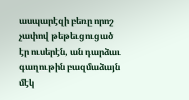ասպարէզի բեռը որոշ չափով թեթեւցուցած էր ուսերէն, ան դարձաւ գաղութին բազմաձայն մէկ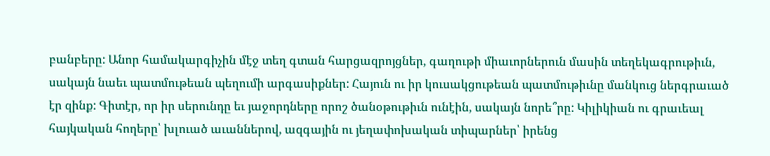բանբերը: Անոր համակարգիչին մէջ տեղ գտան հարցազրոյցներ, գաղութի միաւորներուն մասին տեղեկագրութիւն, սակայն նաեւ պատմութեան պեղումի արգասիքներ: Հայուն ու իր կուսակցութեան պատմութիւնը մանկուց ներգրաւած էր զինք: Գիտէր, որ իր սերունդը եւ յաջորդները որոշ ծանօթութիւն ունէին, սակայն նորե՞րը: Կիլիկիան ու գրաւեալ հայկական հողերը՝ խլուած աւաններով, ազգային ու յեղափոխական տիպարներ՝ իրենց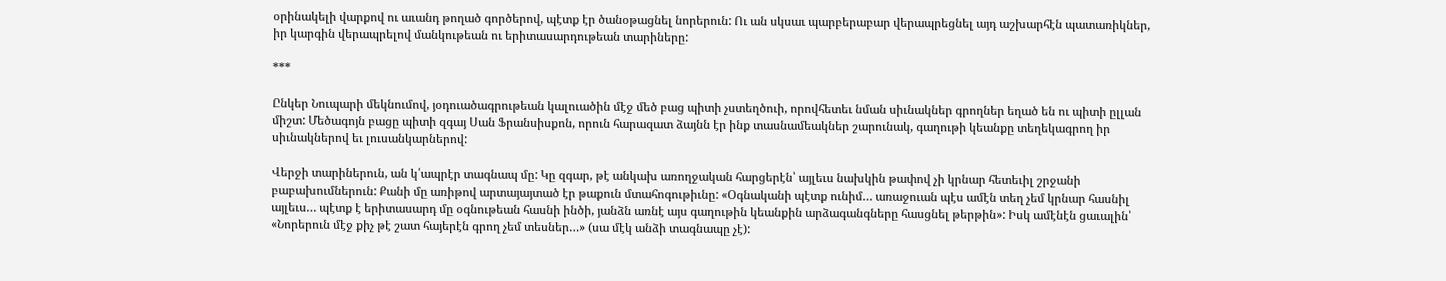օրինակելի վարքով ու աւանդ թողած գործերով, պէտք էր ծանօթացնել նորերուն: Ու ան սկսաւ պարբերաբար վերապրեցնել այդ աշխարհէն պատառիկներ, իր կարգին վերապրելով մանկութեան ու երիտասարդութեան տարիները:

***

Ընկեր Նուպարի մեկնումով, յօդուածագրութեան կալուածին մէջ մեծ բաց պիտի չստեղծուի, որովհետեւ նման սիւնակներ գրողներ եղած են ու պիտի ըլլան միշտ: Մեծագոյն բացը պիտի զգայ Սան Ֆրանսիսքոն, որուն հարազատ ձայնն էր ինք տասնամեակներ շարունակ, գաղութի կեանքը տեղեկագրող իր սիւնակներով եւ լուսանկարներով:

Վերջի տարիներուն, ան կ՛ապրէր տագնապ մը: Կը զգար, թէ անկախ առողջական հարցերէն՝ այլեւս նախկին թափով չի կրնար հետեւիլ շրջանի բաբախումներուն: Քանի մը առիթով արտայայտած էր թաքուն մտահոգութիւնը: «Օգնականի պէտք ունիմ… առաջուան պէս ամէն տեղ չեմ կրնար հասնիլ այլեւս… պէտք է երիտասարդ մը օգնութեան հասնի ինծի, յանձն առնէ այս գաղութին կեանքին արձագանգները հասցնել թերթին»: Իսկ ամէնէն ցաւալին՝ «Նորերուն մէջ քիչ թէ շատ հայերէն գրող չեմ տեսներ…» (սա մէկ անձի տագնապը չէ):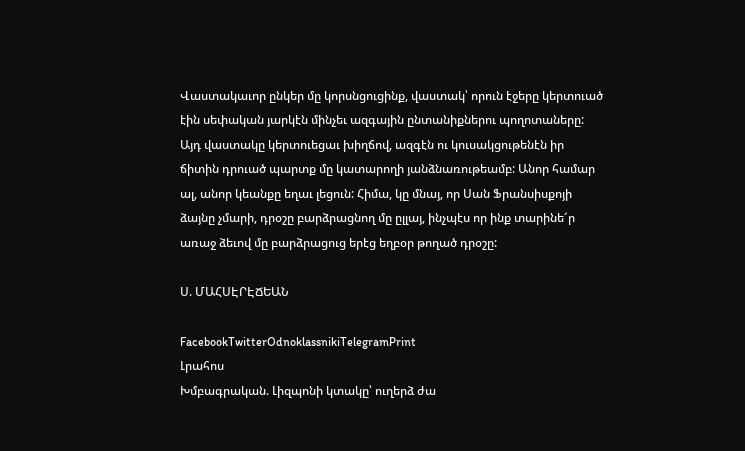Վաստակաւոր ընկեր մը կորսնցուցինք, վաստակ՝ որուն էջերը կերտուած էին սեփական յարկէն մինչեւ ազգային ընտանիքներու պողոտաները: Այդ վաստակը կերտուեցաւ խիղճով, ազգէն ու կուսակցութենէն իր ճիտին դրուած պարտք մը կատարողի յանձնառութեամբ: Անոր համար ալ, անոր կեանքը եղաւ լեցուն: Հիմա, կը մնայ, որ Սան Ֆրանսիսքոյի ձայնը չմարի, դրօշը բարձրացնող մը ըլլայ, ինչպէս որ ինք տարինե՜ր առաջ ձեւով մը բարձրացուց երէց եղբօր թողած դրօշը:

Ս. ՄԱՀՍԷՐԷՃԵԱՆ

FacebookTwitterOdnoklassnikiTelegramPrint
Լրահոս
Խմբագրական. Լիզպոնի կտակը՝ ուղերձ ժա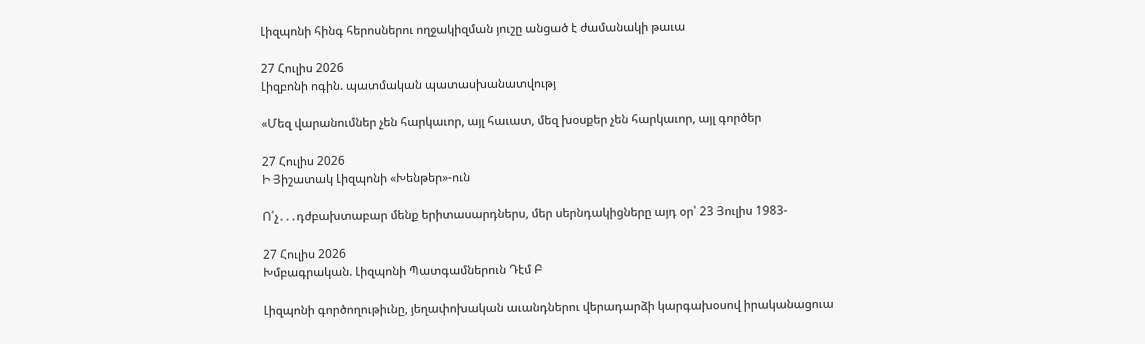Լիզպոնի հինգ հերոսներու ողջակիզման յուշը անցած է ժամանակի թաւա

27 Հուլիս 2026
Լիզբոնի ոգին. պատմական պատասխանատվությ

«Մեզ վարանումներ չեն հարկաւոր, այլ հաւատ, մեզ խօսքեր չեն հարկաւոր, այլ գործեր

27 Հուլիս 2026
Ի Յիշատակ Լիզպոնի «Խենթեր»-ուն

Ո՛չ․․․դժբախտաբար մենք երիտասարդներս, մեր սերնդակիցները այդ օր՝ 23 Յուլիս 1983-

27 Հուլիս 2026
Խմբագրական. Լիզպոնի Պատգամներուն Դէմ Բ

Լիզպոնի գործողութիւնը, յեղափոխական աւանդներու վերադարձի կարգախօսով իրականացուա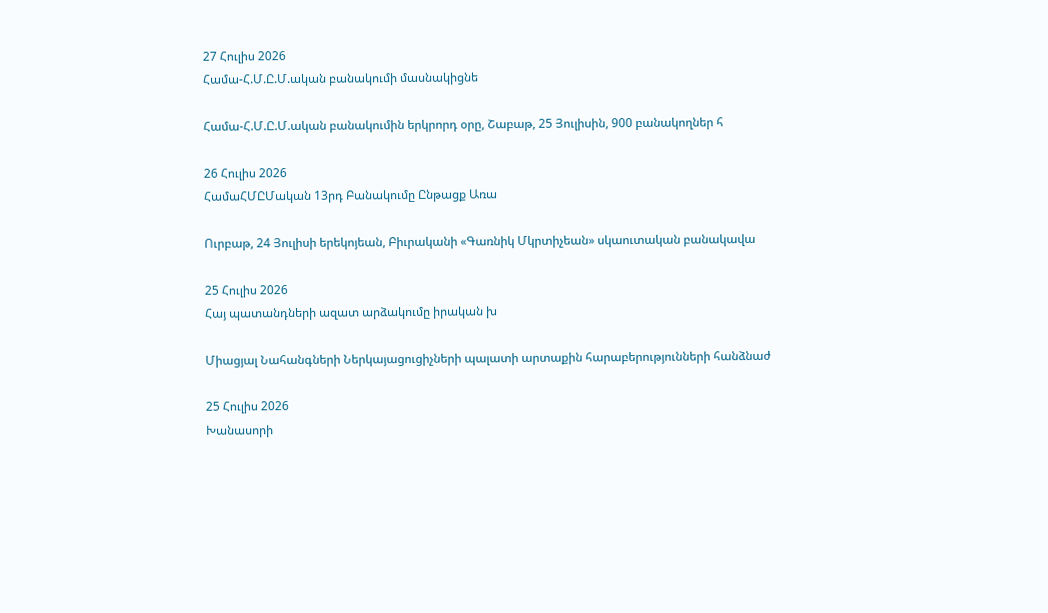27 Հուլիս 2026
Համա-Հ.Մ.Ը.Մ.ական բանակումի մասնակիցնե

Համա-Հ.Մ.Ը.Մ.ական բանակումին երկրորդ օրը, Շաբաթ, 25 Յուլիսին, 900 բանակողներ հ

26 Հուլիս 2026
ՀամաՀՄԸՄական 13րդ Բանակումը Ընթացք Առա

Ուրբաթ, 24 Յուլիսի երեկոյեան, Բիւրականի «Գառնիկ Մկրտիչեան» սկաուտական բանակավա

25 Հուլիս 2026
Հայ պատանդների ազատ արձակումը իրական խ

Միացյալ Նահանգների Ներկայացուցիչների պալատի արտաքին հարաբերությունների հանձնաժ

25 Հուլիս 2026
Խանասորի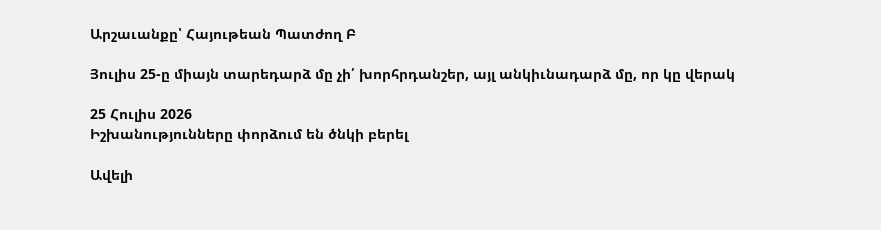Արշաւանքը՝ Հայութեան Պատժող Բ

Յուլիս 25-ը միայն տարեդարձ մը չի՛ խորհրդանշեր, այլ անկիւնադարձ մը, որ կը վերակ

25 Հուլիս 2026
Իշխանությունները փորձում են ծնկի բերել

Ավելի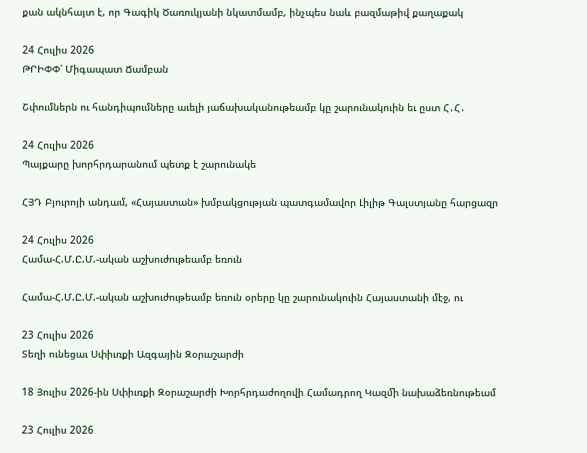քան ակնհայտ է, որ Գագիկ Ծառուկյանի նկատմամբ, ինչպես նաև բազմաթիվ քաղաքակ

24 Հուլիս 2026
ԹՐԻՓՓ՝ Միգապատ Ճամբան

Շփումներն ու հանդիպումները աւելի յաճախականութեամբ կը շարունակուին եւ ըստ Հ․Հ․

24 Հուլիս 2026
Պայքարը խորհրդարանում պետք է շարունակե

ՀՅԴ Բյուրոյի անդամ, «Հայաստան» խմբակցության պատգամավոր Լիլիթ Գալստյանը հարցազր

24 Հուլիս 2026
Համա-Հ.Մ.Ը.Մ.-ական աշխուժութեամբ եռուն

Համա-Հ.Մ.Ը.Մ.-ական աշխուժութեամբ եռուն օրերը կը շարունակուին Հայաստանի մէջ, ու

23 Հուլիս 2026
Տեղի ունեցաւ Սփիւռքի Ազգային Զօրաշարժի

18 Յուլիս 2026-ին Սփիւռքի Զօրաշարժի Խորհրդաժողովի Համադրող Կազﬕ նախաձեռնութեամ

23 Հուլիս 2026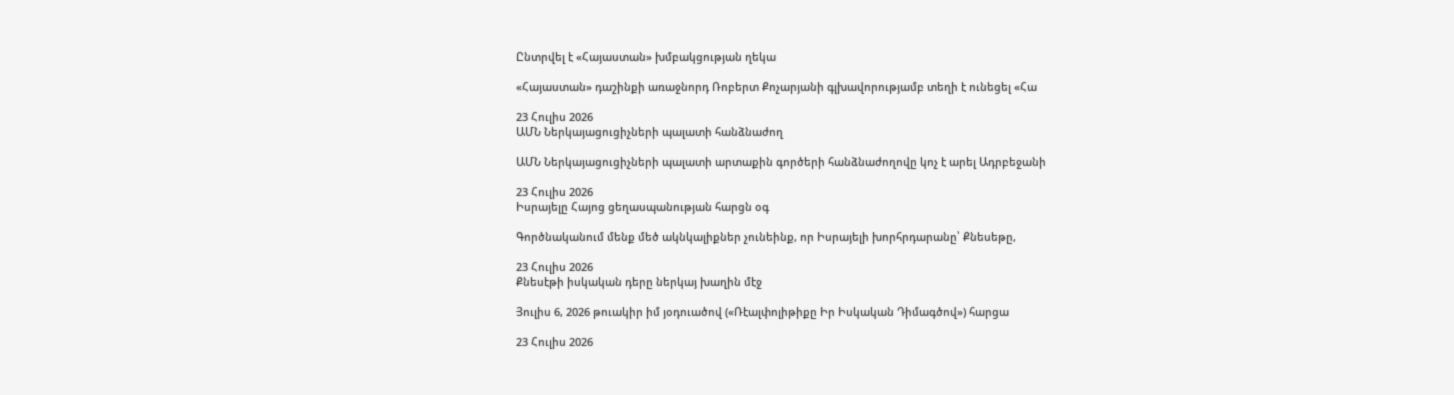Ընտրվել է «Հայաստան» խմբակցության ղեկա

«Հայաստան» դաշինքի առաջնորդ Ռոբերտ Քոչարյանի գլխավորությամբ տեղի է ունեցել «Հա

23 Հուլիս 2026
ԱՄՆ Ներկայացուցիչների պալատի հանձնաժող

ԱՄՆ Ներկայացուցիչների պալատի արտաքին գործերի հանձնաժողովը կոչ է արել Ադրբեջանի

23 Հուլիս 2026
Իսրայելը Հայոց ցեղասպանության հարցն օգ

Գործնականում մենք մեծ ակնկալիքներ չունեինք, որ Իսրայելի խորհրդարանը՝ Քնեսեթը,

23 Հուլիս 2026
Քնեսէթի իսկական դերը ներկայ խաղին մէջ

Յուլիս 6, 2026 թուակիր իմ յօդուածով («Ռէալփոլիթիքը Իր Իսկական Դիմագծով») հարցա

23 Հուլիս 2026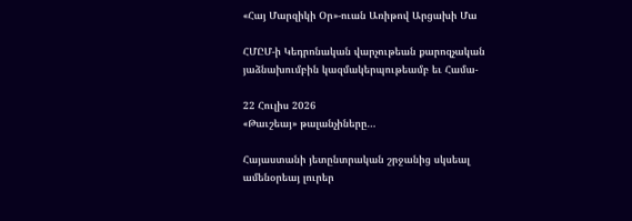«Հայ Մարզիկի Օր»-ուան Առիթով Արցախի Մա

ՀՄԸՄ-ի Կեդրոնական վարչութեան քարոզչական յաձնախումբին կազմակերպութեամբ եւ Համա-

22 Հուլիս 2026
«Թաւշեայ» թալանչիները…

Հայաստանի յետընտրական շրջանից սկսեալ ամենօրեայ լուրեր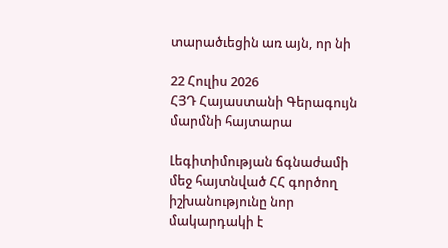տարածւեցին առ այն, որ նի

22 Հուլիս 2026
ՀՅԴ Հայաստանի Գերագույն մարմնի հայտարա

Լեգիտիմության ճգնաժամի մեջ հայտնված ՀՀ գործող իշխանությունը նոր մակարդակի է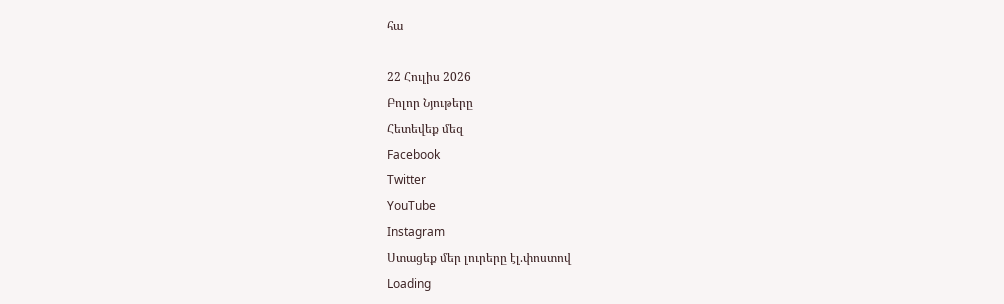հա

22 Հուլիս 2026
Բոլոր Նյութերը
Հետեվեք մեզ
Facebook
Twitter
YouTube
Instagram
Ստացեք մեր լուրերը էլ.փոստով
Loading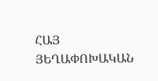ՀԱՅ ՅԵՂԱՓՈԽԱԿԱՆ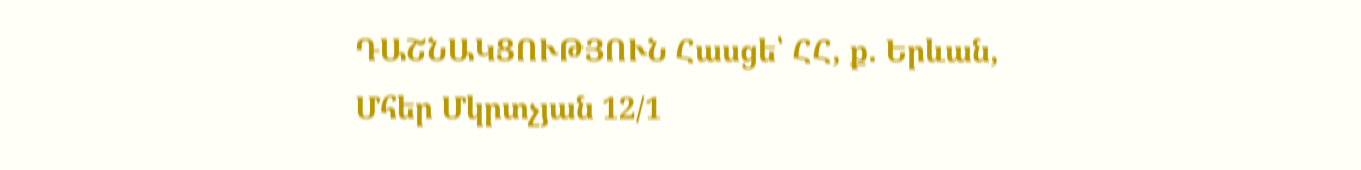ԴԱՇՆԱԿՑՈՒԹՅՈՒՆ Հասցե՝ ՀՀ, ք. Երևան, Մհեր Մկրտչյան 12/1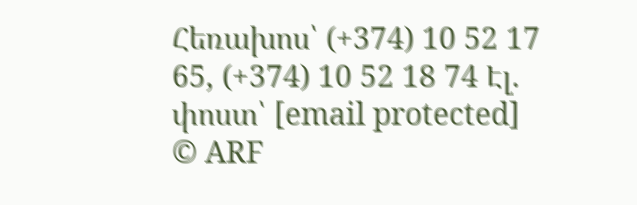Հեռախոս՝ (+374) 10 52 17 65, (+374) 10 52 18 74 Էլ. փոստ՝ [email protected]
© ARF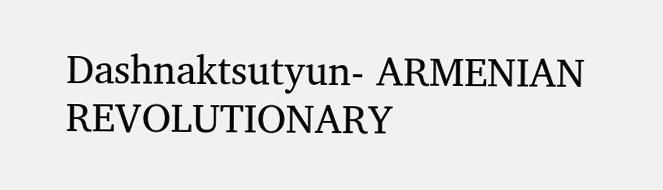Dashnaktsutyun- ARMENIAN REVOLUTIONARY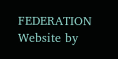FEDERATION Website by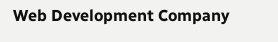Web Development Company